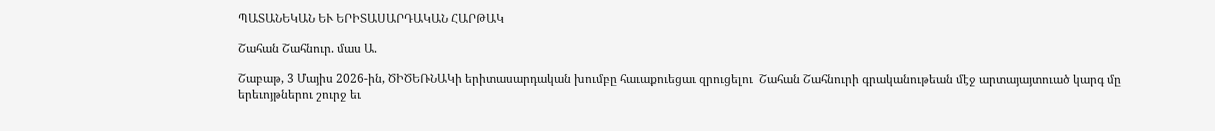ՊԱՏԱՆԵԿԱՆ ԵՒ ԵՐԻՏԱՍԱՐԴԱԿԱՆ ՀԱՐԹԱԿ

Շահան Շահնուր. մաս Ա.

Շաբաթ, 3 Մայիս 2026-ին, ԾԻԾԵՌՆԱԿի երիտասարդական խումբը հաւաքուեցաւ զրուցելու  Շահան Շահնուրի գրականութեան մէջ արտայայտուած կարգ մը երեւոյթներու շուրջ եւ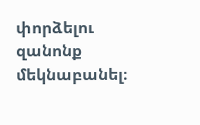փորձելու զանոնք մեկնաբանել։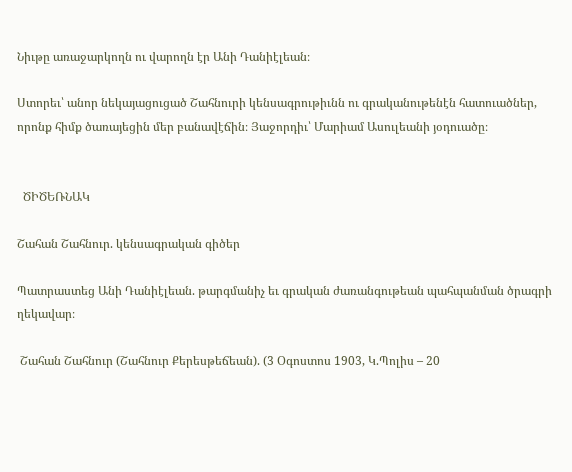Նիւթը առաջարկողն ու վարողն էր Անի Դանիէլեան։

Ստորեւ՝ անոր նեկայացուցած Շահնուրի կենսագրութիւնն ու գրականութենէն հատուածներ, որոնք հիմք ծառայեցին մեր բանավէճին։ Յաջորդիւ՝ Մարիամ Ասուլեանի յօդուածը։


  ԾԻԾԵՌՆԱԿ

Շահան Շահնուր. կենսագրական գիծեր

Պատրաստեց Անի Դանիէլեան. թարգմանիչ եւ գրական ժառանգութեան պահպանման ծրագրի ղեկավար։

 Շահան Շահնուր (Շահնուր Քերեսթեճեան). (3 Օգոստոս 1903, Կ.Պոլիս – 20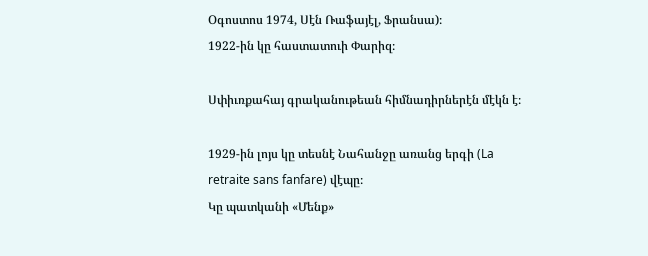Օգոստոս 1974, Սէն Ռաֆայէլ, Ֆրանսա)։
1922-ին կը հաստատուի Փարիզ։

Սփիւռքահայ գրականութեան հիմնադիրներէն մէկն է։

1929-ին լոյս կը տեսնէ Նահանջը առանց երգի (La retraite sans fanfare) վէպը։
Կը պատկանի «Մենք»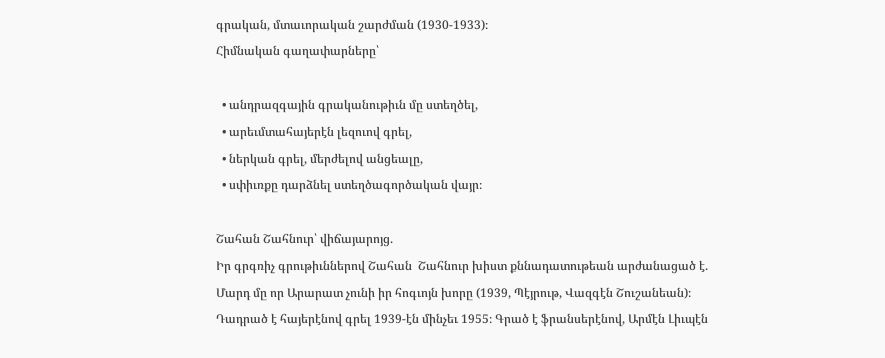գրական, մտաւորական շարժման (1930-1933)։
Հիմնական գաղափարները՝

  • անդրազգային գրականութիւն մը ստեղծել,
  • արեւմտահայերէն լեզուով գրել,
  • ներկան գրել, մերժելով անցեալը,
  • սփիւռքը դարձնել ստեղծագործական վայր։

Շահան Շահնուր՝ վիճայարոյց.
Իր գրգռիչ գրութիւններով Շահան  Շահնուր խիստ քննադատութեան արժանացած է. Մարդ մը որ Արարատ չունի իր հոգւոյն խորը (1939, Պէյրութ, Վազգէն Շուշանեան)։ Դադրած է հայերէնով գրել 1939-էն մինչեւ 1955։ Գրած է ֆրանսերէնով, Արմէն Լիւպէն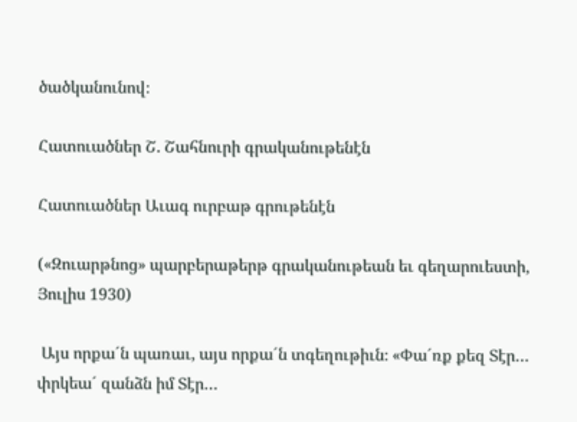ծածկանունով։

Հատուածներ Շ. Շահնուրի գրականութենէն

Հատուածներ Աւագ ուրբաթ գրութենէն

(«Զուարթնոց» պարբերաթերթ գրականութեան եւ գեղարուեստի,  Յուլիս 1930)

 Այս որքա´ն պառաւ, այս որքա´ն տգեղութիւն։ «Փա´ռք քեզ Տէր… փրկեա´ զանձն իմ Տէր…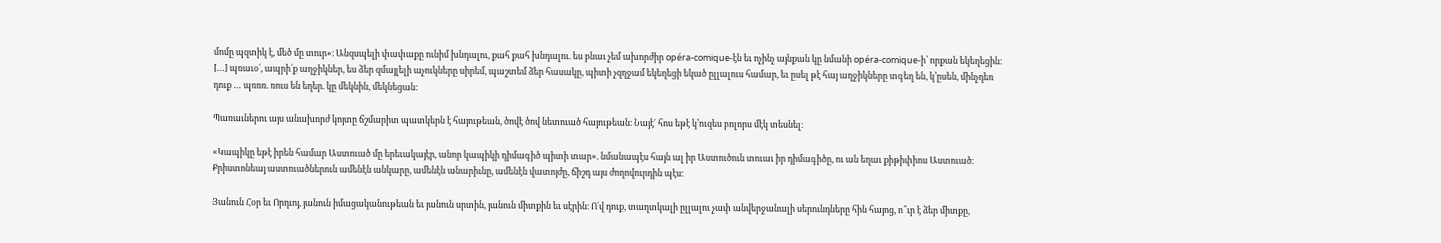մոմը պզտիկ է, մեծ մը տուր»։ Անզսպելի փափաքը ունիմ խնդալու, քահ քահ խնդալու. ես բնաւ չեմ ախորժիր opéra-comique-էն եւ ոչինչ այնքան կը նմանի opéra-comique-ի՝ որքան եկեղեցին։ […] պռաւօ´, ապրի´ք աղջիկներ, ես ձեր զմայլելի աչուկները սիրեմ, պաշտեմ ձեր հասակը, պիտի չզղջամ եկեղեցի եկած ըլլալուս համար, եւ ըսել թէ հայ աղջիկները տգեղ են, կ’ըսեն, մինչդեռ դուք … պռռռ. ռուս են եղեր. կը մեկնին, մեկնեցան:

Պառաւներու այս անախորժ կոյտը ճշմարիտ պատկերն է հայութեան, ծովէ ծով նետուած հայութեան։ Նայէ΄ հոս եթէ կ’ուզես բոլորս մէկ տեսնել։

«Կապիկը եթէ իրեն համար Աստուած մը երեւակայէր, անոր կապիկի դիմագիծ պիտի տար». նմանապէս հայն ալ իր Աստուծուն տուաւ իր դիմագիծը, ու ան եղաւ քիթիփիոս Աստուած։ Քրիստոնեայ աստուածներուն ամենէն անկարը, ամենէն անարիւնը, ամենէն վատոյժը, ճիշդ այս ժողովուրդին պէս։

Յանուն Հօր եւ Որդւոյ, յանուն իմացականութեան եւ յանուն սրտին, յանուն միտքին եւ սէրին։ Ո´վ դուք, տաղտկալի ըլլալու չափ անվերջանալի սերունդները հին հայոց, ո՞ւր է ձեր միտքը,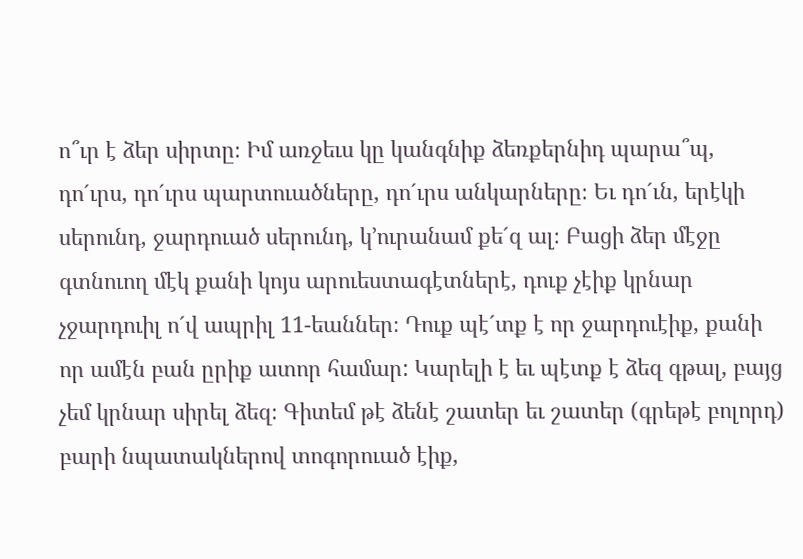ո՞ւր է ձեր սիրտը։ Իմ առջեւս կը կանգնիք ձեռքերնիդ պարա՞պ, դո´ւրս, դո´ւրս պարտուածները, դո´ւրս անկարները։ Եւ դո´ւն, երէկի սերունդ, ջարդուած սերունդ, կ’ուրանամ քե´զ ալ։ Բացի ձեր մէջը գտնուող մէկ քանի կոյս արուեստագէտներէ, դուք չէիք կրնար չջարդուիլ ո´վ ապրիլ 11-եաններ։ Դուք պէ´տք է որ ջարդուէիք, քանի որ ամէն բան ըրիք ատոր համար: Կարելի է եւ պէտք է ձեզ գթալ, բայց չեմ կրնար սիրել ձեզ։ Գիտեմ թէ ձենէ շատեր եւ շատեր (գրեթէ բոլորդ) բարի նպատակներով տոգորուած էիք,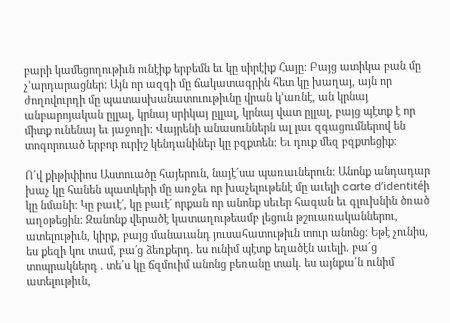բարի կամեցողութիւն ունէիք երբեմն եւ կը սիրէիք Հայը: Բայց ատիկա բան մը  չ’արդարացներ: Այն որ ազգի մը ճակատագրին հետ կը խաղայ, այն որ ժողովուրդի մը պատասխանատուութիւնը վրան կ’առնէ, ան կրնայ անբարոյական ըլլալ, կրնայ սրիկայ ըլլալ, կրնայ վատ ըլլալ, բայց պէտք է որ միտք ունենայ եւ յաջողի: Վայրենի անասուններն ալ լաւ զգացումներով են տոգորուած երբոր ուրիշ կենդանիներ կը բզքտեն: Եւ դուք մեզ բզքտեցիք։

Ո´վ քիթիփիոս Աստուածը հայերուն, նայէ´սա պառաւներուն: Անոնք անդադար խաչ կը հանեն պատկերի մը առջեւ որ խաչելութենէ մը աւելի carte d’identitéի կը նմանի: Կը բաւէ΄, կը բաւէ΄ որքան որ անոնք սեւեր հագան եւ գլուխնին ծռած աղօթեցին: Զանոնք վերածէ կատաղութեամբ լեցուն թշուառականներու, ատելութիւն, կիրք, բայց մանաւանդ յուսահատութիւն տուր անոնց: Եթէ չունիս, ես քեզի կու տամ, բա΄ց ձեռքերդ. ես ունիմ պէտք եղածէն աւելի. բա´ց տոպրակներդ . տե´ս կը ճզմուիմ անոնց բեռանը տակ. ես այնքա´ն ունիմ ատելութիւն,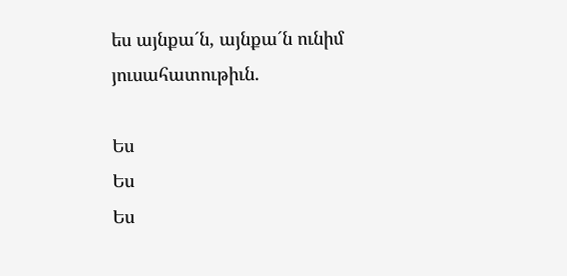ես այնքա´ն, այնքա´ն ունիմ յուսահատութիւն.

Ես
Ես
Ես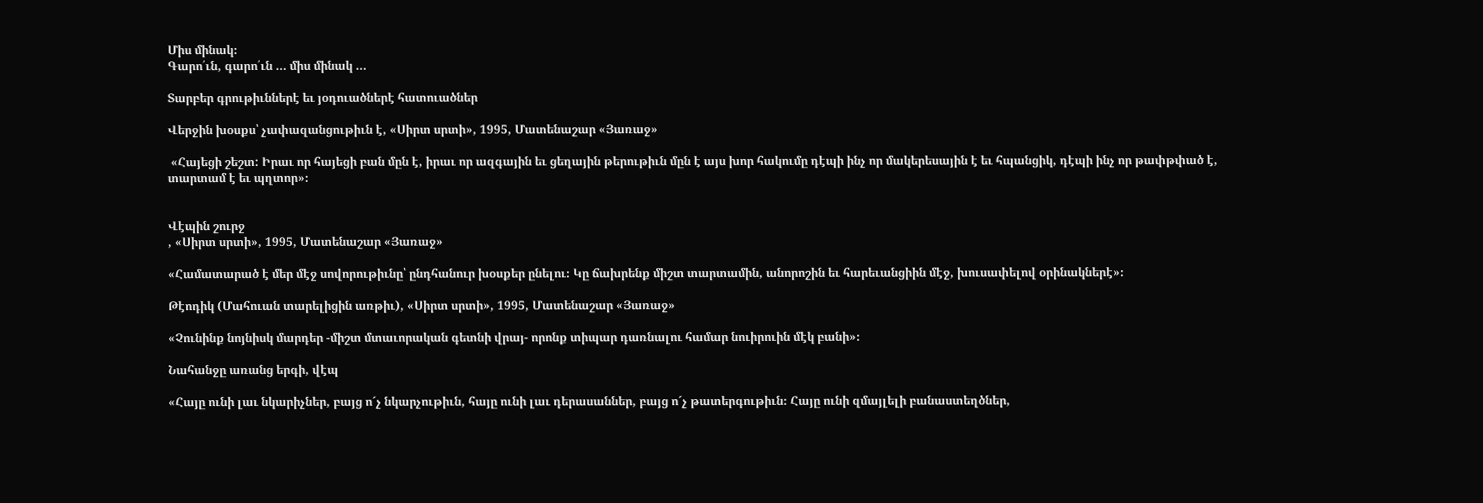Միս մինակ։
Գարո΄ւն, գարո΄ւն … միս մինակ …

Տարբեր գրութիւններէ եւ յօդուածներէ հատուածներ

Վերջին խօսքս՝ չափազանցութիւն է, «Սիրտ սրտի», 1995, Մատենաշար «Յառաջ»

 «Հայեցի շեշտ: Իրաւ որ հայեցի բան մըն է, իրաւ որ ազգային եւ ցեղային թերութիւն մըն է այս խոր հակումը դէպի ինչ որ մակերեսային է եւ հպանցիկ, դէպի ինչ որ թափթփած է, տարտամ է եւ պղտոր»։


Վէպին շուրջ
, «Սիրտ սրտի», 1995, Մատենաշար «Յառաջ»

«Համատարած է մեր մէջ սովորութիւնը՝ ընդհանուր խօսքեր ընելու։ Կը ճախրենք միշտ տարտամին, անորոշին եւ հարեւանցիին մէջ, խուսափելով օրինակներէ»։

Թէոդիկ (Մահուան տարելիցին առթիւ), «Սիրտ սրտի», 1995, Մատենաշար «Յառաջ»

«Չունինք նոյնիսկ մարդեր -միշտ մտաւորական գետնի վրայ- որոնք տիպար դառնալու համար նուիրուին մէկ բանի»։

Նահանջը առանց երգի, վէպ

«Հայը ունի լաւ նկարիչներ, բայց ո´չ նկարչութիւն, հայը ունի լաւ դերասաններ, բայց ո´չ թատերգութիւն։ Հայը ունի զմայլելի բանաստեղծներ,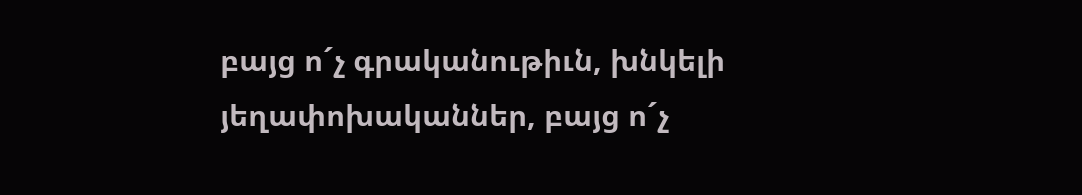բայց ո´չ գրականութիւն, խնկելի յեղափոխականներ, բայց ո´չ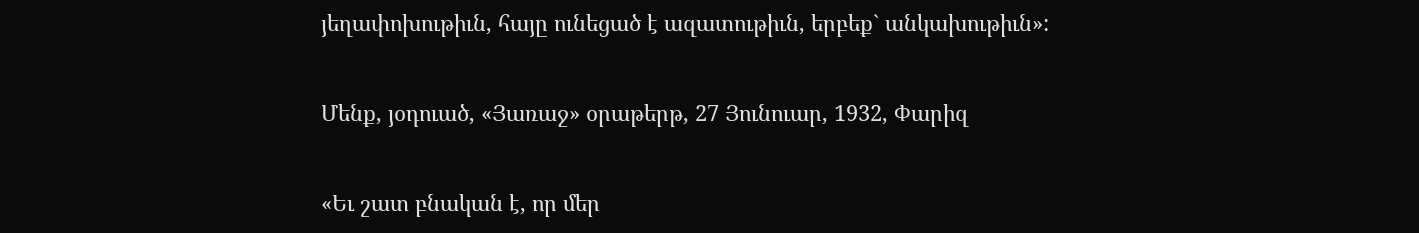յեղափոխութիւն, հայը ունեցած է ազատութիւն, երբեք` անկախութիւն»:

Մենք, յօդուած, «Յառաջ» օրաթերթ, 27 Յունուար, 1932, Փարիզ

«Եւ շատ բնական է, որ մեր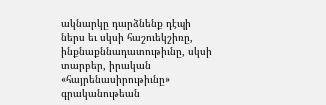ակնարկը դարձնենք դէպի ներս եւ սկսի հաշուեկշիռը, ինքնաքննադատութիւնը, սկսի տարբեր, իրական «հայրենասիրութիւնը» գրականութեան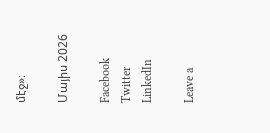մէջ»։

Մայիս 2026

Facebook
Twitter
LinkedIn

Leave a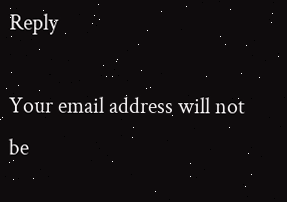Reply

Your email address will not be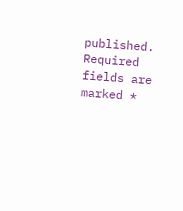published. Required fields are marked *